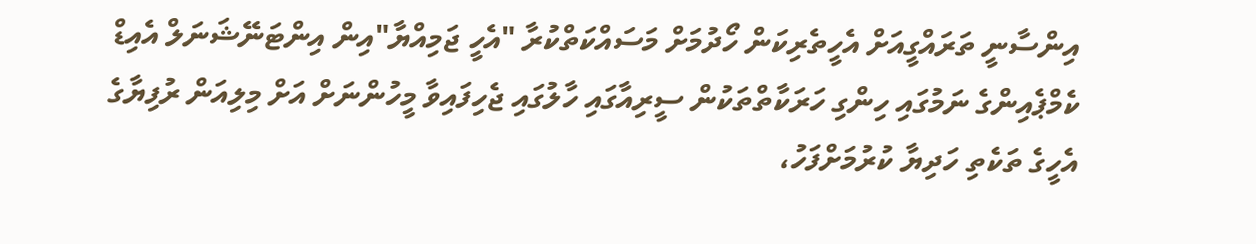އިންސާނީ ތަރައްގީއަށް އެހީތެރިކަން ހޯދުމަށް މަސައްކަތްކުރާ "އެހީ ޖަމިއްޔާ"އިން އިންޓަނޭޝަނަލް އެއިޑް ކެމްޕެއިންގެ ނަމުގައި ހިންގި ހަރަކާތްތަކުން ސީރިއާގައި ހާލުގައި ޖެހިފައިވާ މީހުންނަށް އަށް މިލިއަން ރުފިޔާގެ އެހީގެ ތަކެތި ހަދިޔާ ކުރުމަށްފަހު،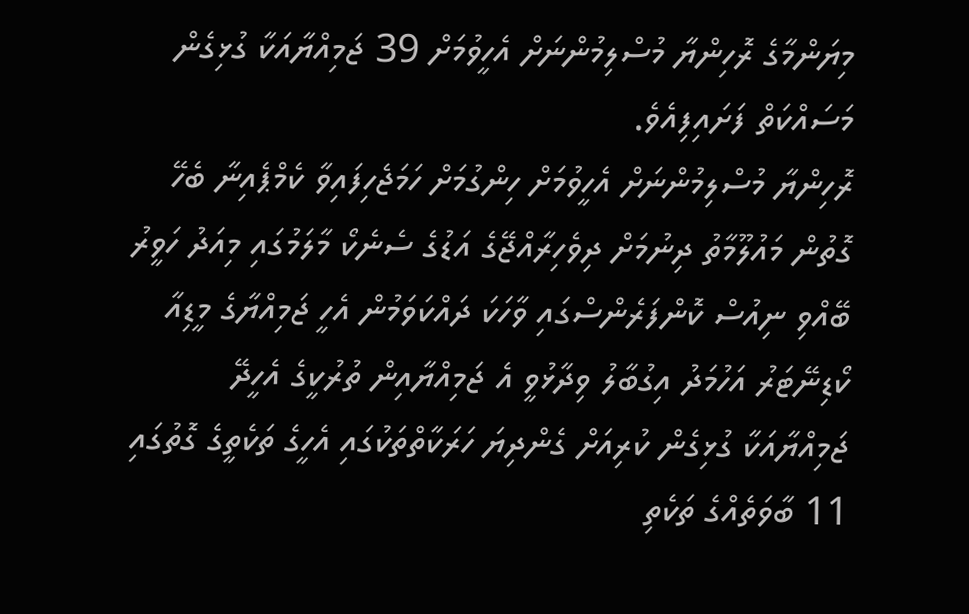މިޔަންމާގެ ރޮހިންޔާ މުސްލިމުންނަށް އެހީވުމަށް 39 ޖަމިއްޔާއަކާ ގުޅިގެން މަސައްކަތް ފަށައިފިއެވެ.
ރޮހިންޔާ މުސްލިމުންނަށް އެހީވުމަށް ހިންގުމަށް ހަމަޖެހިފައިވާ ކެމްޕެއިނާ ބެހޭ ގޮތުން މައުލޫމާތު ދިނުމަށް ދިވެހިރާއްޖޭގެ އަޑުގެ ސެނެކޯ މާލަމުގައި މިއަދު ހަވީރު ބޭއްވި ނިއުސް ކޮންފަރެންސްގައި ވާހަކަ ދައްކަވަމުން އެހީ ޖަމިއްޔާގެ މީޑިއާ ކޯޑިނޭޓަރު އަހުމަދު އިގުބާލު ވިދާޅުވީ އެ ޖަމިއްޔާއިން ތުރުކީގެ އެހީދޭ ޖަމިއްޔާއަކާ ގުޅިގެން ކުރިއަށް ގެންދިޔަ ހަރަކާތްތަކުގައި އެހީގެ ތަކެތީގެ ގޮތުގައި 11 ބާވަތެއްގެ ތަކެތި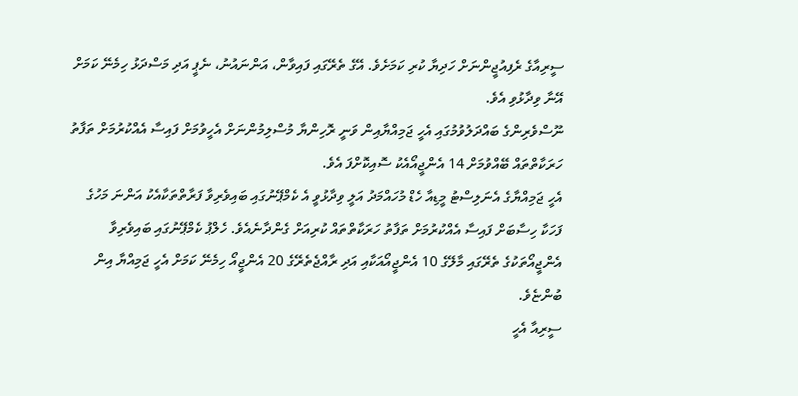ސީރިއާގެ ރެފިއުޖީންނަށް ހަދިޔާ ކުރި ކަމަށެވެ. އޭގެ ތެރޭގައި ފައިވާން، އަންނައުނު، ނެޕީ އަދި މަސްދަޅު ހިމެނޭ ކަމަށް އޭނާ ވިދާޅުވި އެވެ.
ނޫސްވެރިންގެ ބައްދަލުވުމުގައި އެހީ ޖަމިއްޔާއިން ވަނީ ރޮހިންޔާ މުސްލިމުންނަށް އެހީވުމަށް ފައިސާ އެއްކުރުމަށް ތަފާތު ހަރަކާތްތައް ބޭއްވުމަށް 14 އެންޖީއޯއެކު ސޮއިކޮށްފަ އެވެ.
އެހީ ޖަމިއްޔާގެ އެނަލިސްޓު މީޑިއާ ހެޑް މުހައްމަދު އަލީ ވިދާޅުވީ އެ ކެމްޕޭނުގައި ބައިވެރިވާ ފަރާތްތަކާއެކު އަންނަ މަހުގެ ފަހަކާ ހިސާބަށް ފައިސާ އެއްކުރުމަށް ތަފާތު ހަރަކާތްތައް ކުރިއަށް ގެންދާނެއެވެ. ހެލްޕު ކެމްޕޭނުގައި ބައިވެރިވާ އެންޖީއޯތަކުގެ ތެރޭގައި މާލޭގެ 10 އެންޖީއޯއަކާއި އަދި ރާއްޖެތެރޭގެ 20 އެންޖީއޯ ހިމެނޭ ކަމަށް އެހީ ޖަމިއްޔާ އިން ބުންޏެވެ.
ސީރިއާ އެހީ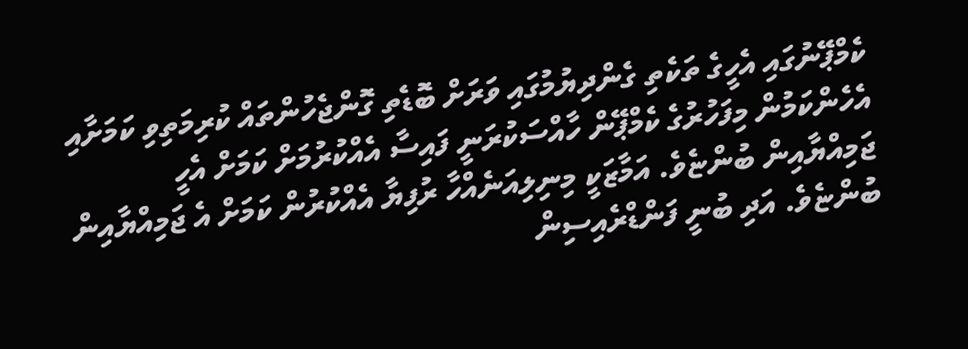ކެމްޕޭނުގައި އެހީގެ ތަކެތި ގެންދިޔުމުގައި ވަރަށް ބޮޑެތި ގޮންޖެހުންތައް ކުރިމަތިވި ކަމަށާއި އެހެންކަމުން މިފަހުރުގެ ކެމްޕޭން ހާއްސަކުރަނީ ފައިސާ އެއްކުރުމަށް ކަމަށް އެހީ ޖަމިއްޔާއިން ބުންޏެވެ. އަމާޒަކީ މިނިލިއަނެއްހާ ރުފިޔާ އެއްކުރުން ކަމަށް އެ ޖަމިއްޔާއިން ބުންޏެވެ. އަދި ބުނީ ފަންޑްރެއިސިން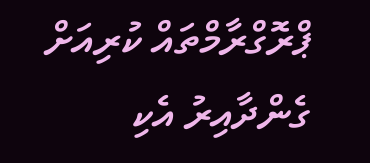ޕްރޮގްރާމްތައް ކުރިއަށް ގެންދާއިރު އެކި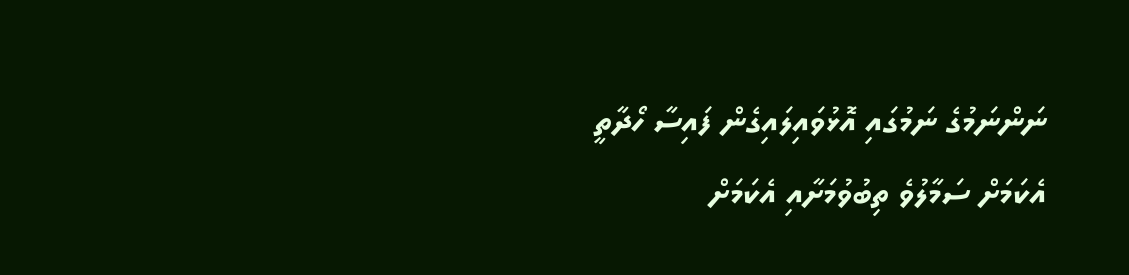ނަންނަމުގެ ނަމުގައި އޮޅުވައިލައިގެން ފައިސާ ހޯދާތީ އެކަމަށް ސަމާލުވެ ތިބުވުމަށާއި އެކަމަށް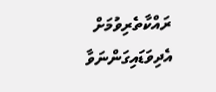ރައްކާތެރިވުމަށް އެދިވަޑައިގަންނަވާ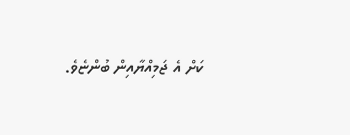ކަށް އެ ޖަމިއްޔާއިން ބުންޏެވެ.